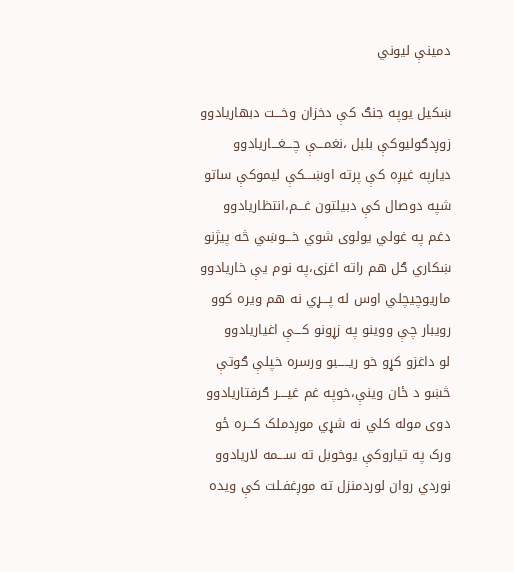دمینې لیوني

ښکيل يوپه جنګ کې دخزان وخـــت دبهاريادوو
زوږدګوليوکې بلبل ،نغمـــې چـــغـــاريادوو
ديارپه غيږه کې پرته اوښـــکې لیموکې ساتو
شپه دوصال کې دبیلتون غـــم،انتظاریادوو
دغم په غولي یولوی شوي خـــوښي څه پیژنو
ښکاري ګل هم راته اغزی،په نوم یې خاریادوو
ماریوچیچلي اوس له پـــړي نه هم ویره کوو
رویبار چې ووینو په زړونو کـــې اغیاریادوو
لو داغزو کړو خو ریـــــبو ورسره خپلې ګوتې
څښو د ځان وینې،خوپه غم غیــــر ګرفتاریادوو
دوی موله کلي نه شړي موږدملک کـــره ځو
ورک په تیاروکې یوخوبل ته ســـمه لاریادوو
نوردي روان لوردمنزل ته موږغفـلت کې ویده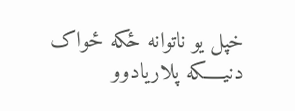خپل یو ناتوانه ځکه ځواک دنیـــــکه پلاریادوو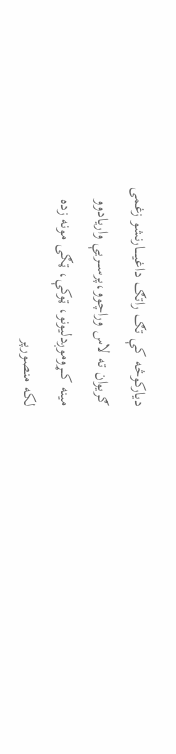دیارکوڅه کې تګ راتګ داغیـــــارنشو زغمی
ګریوان ته لاس وراچوو،پرســـریې واریادوو
مينه کـــړوموږدليونو، ټوکې، ټګی مونه زده
لکه منصورپر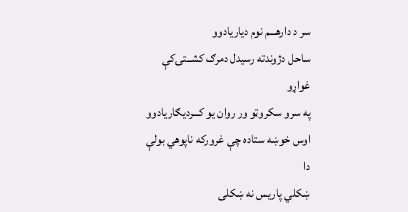سر د دارهـــم نوم دياریادوو
ساحل دژوندته رسیدل دمرګ کشــتۍکې غواړو
په سرو سکروټو ور روان یو کـــردیګاریادوو
اوس خوښه ستاده چې غرورکه ناپوهي بولې دا
ښکلي پاریس نه ښکلی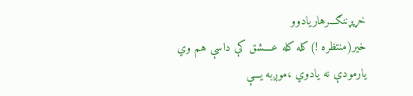خړپړننګـــرهاریادوو
خیر(منتظره !)کله کله عــــشق کې داسې هم وي
یارمودې نه یادوي ،موږبه یـــې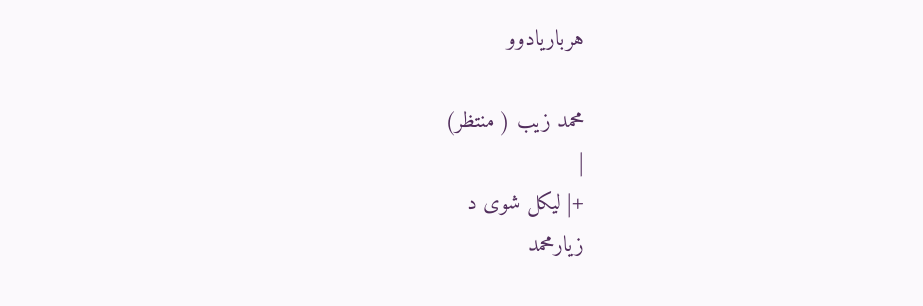هرباریادوو

محمد زیب ( منتظر)
|
+| لیکل شوی د
زیارمحمد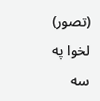(تصور) لخوا په سه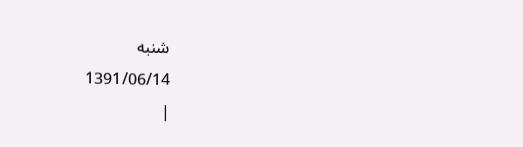شنبه
1391/06/14
|